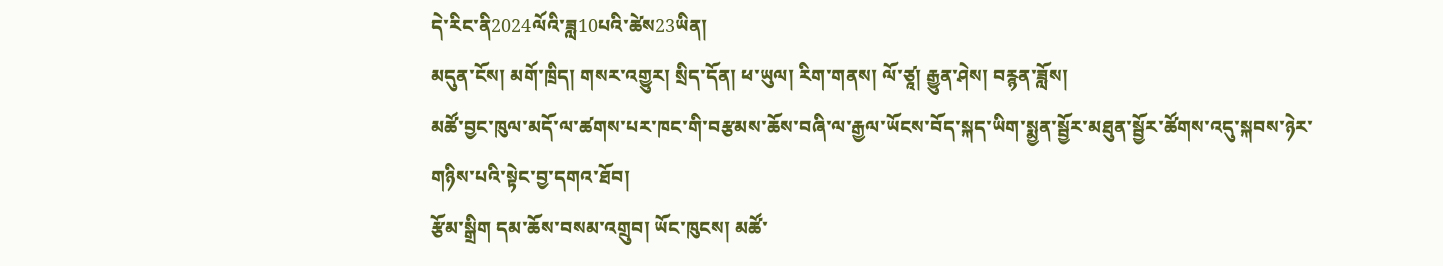དེ་རིང་ནི2024ལོའི་ཟླ10པའི་ཚེས23ཡིན།
མདུན་ངོས། མགོ་ཁྲིད། གསར་འགྱུར། སྲིད་དོན། ཕ་ཡུལ། རིག་གནས། ལོ་ཙཱ། རྒྱུན་ཤེས། བརྙན་ཟློས།
མཚོ་བྱང་ཁུལ་མདོ་ལ་ཚགས་པར་ཁང་གི་བརྩམས་ཆོས་བཞི་ལ་རྒྱལ་ཡོངས་བོད་སྐད་ཡིག་སྨྱན་སྦྱོར་མཐུན་སྦྱོར་ཚོགས་འདུ་སྐབས་ཉེར་གཉིས་པའི་སྟེང་བྱ་དགའ་ཐོབ།
རྩོམ་སྒྲིག དམ་ཆོས་བསམ་འགྲུབ། ཡོང་ཁུངས། མཚོ་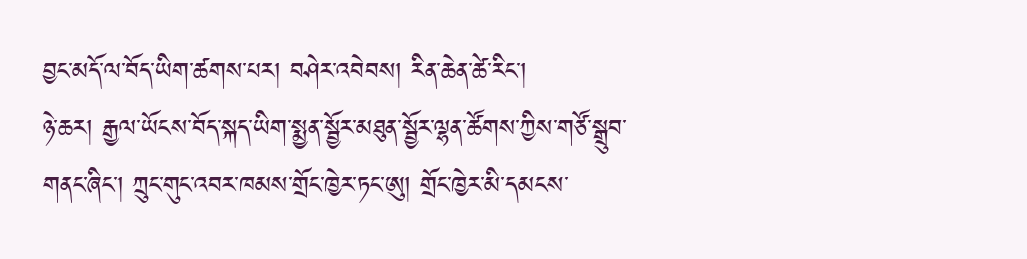བྱང་མདོ་ལ་བོད་ཡིག་ཚགས་པར། བཤེར་འབེབས། རིན་ཆེན་ཚེ་རིང་།
ཉེ་ཆར། རྒྱལ་ཡོངས་བོད་སྐད་ཡིག་སྨྱན་སྦྱོར་མཐུན་སྦྱོར་ལྷན་ཚོགས་ཀྱིས་གཙོ་སྒྲུབ་གནང་ཞིང་། ཀྲུང་གུང་འབར་ཁམས་གྲོང་ཁྱེར་ཏང་ཨུ། གྲོང་ཁྱེར་མི་དམངས་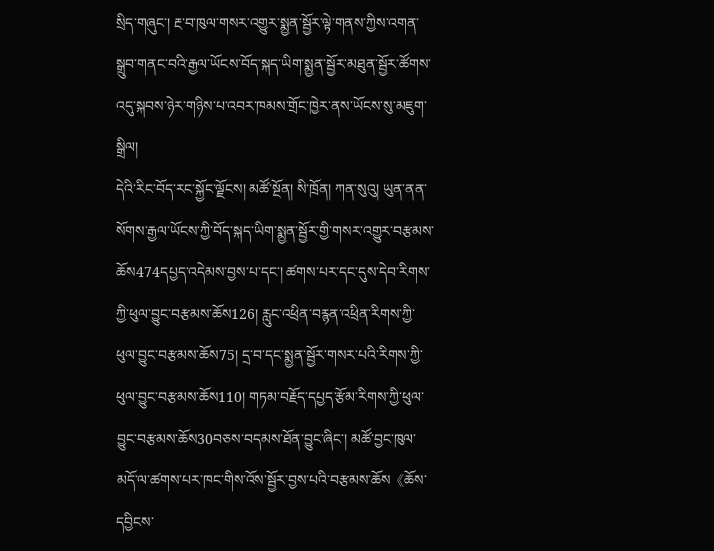སྲིད་གཞུང་། རྔ་བ་ཁུལ་གསར་འགྱུར་སྨྱན་སྦྱོར་ལྟེ་གནས་ཀྱིས་འགན་སྒྲུབ་གནང་བའི་རྒྱལ་ཡོངས་བོད་སྐད་ཡིག་སྨྱན་སྦྱོར་མཐུན་སྦྱོར་ཚོགས་འདུ་སྐབས་ཉེར་གཉིས་པ་འབར་ཁམས་གྲོང་ཁྱེར་ནས་ཡོངས་སུ་མཇུག་སྒྲིལ།
དེའི་རིང་བོད་རང་སྐྱོང་ལྗོངས། མཚོ་སྔོན། སི་ཁྲོན། ཀན་སུའུ། ཡུན་ནན་སོགས་རྒྱལ་ཡོངས་ཀྱི་བོད་སྐད་ཡིག་སྨྱན་སྦྱོར་གྱི་གསར་འགྱུར་བརྩམས་ཆོས474དཔྱད་འདེམས་བྱས་པ་དང་། ཚགས་པར་དང་དུས་དེབ་རིགས་ཀྱི་ཕུལ་བྱུང་བརྩམས་ཆོས126། རླུང་འཕྲིན་བརྙན་འཕྲིན་རིགས་ཀྱི་ཕུལ་བྱུང་བརྩམས་ཆོས75། དྲ་བ་དང་སྨྱན་སྦྱོར་གསར་པའི་རིགས་ཀྱི་ཕུལ་བྱུང་བརྩམས་ཆོས110། གཏམ་བརྗོད་དཔྱད་རྩོམ་རིགས་ཀྱི་ཕུལ་བྱུང་བརྩམས་ཆོས30བཅས་བདམས་ཐོན་བྱུང་ཞིང་། མཚོ་བྱང་ཁུལ་མདོ་ལ་ཚགས་པར་ཁང་གིས་འོས་སྦྱོར་བྱས་པའི་བརྩམས་ཆོས《ཆོས་དབྱིངས་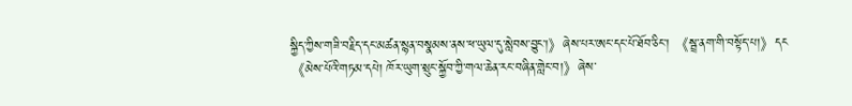སྐྱིད་ཀྱིས་གཟི་བརྗིད་དང་མཚན་སྙན་བསྣམས་ནས་ཕ་ཡུལ་དུ་སླེབས་བྱུང་།》ཞེས་པར་ཨང་དང་པོ་ཐོབ་ཅིང་། 《སྦྲ་ནག་གི་བསྟོད་པ།》དང《མེས་པོའི་གཏམ་དཔེ། ཁོར་ཡུག་སྲུང་སྐྱོབ་ཀྱི་གལ་ཆེན་རང་བཞིན་གླེང་བ།》ཞེས་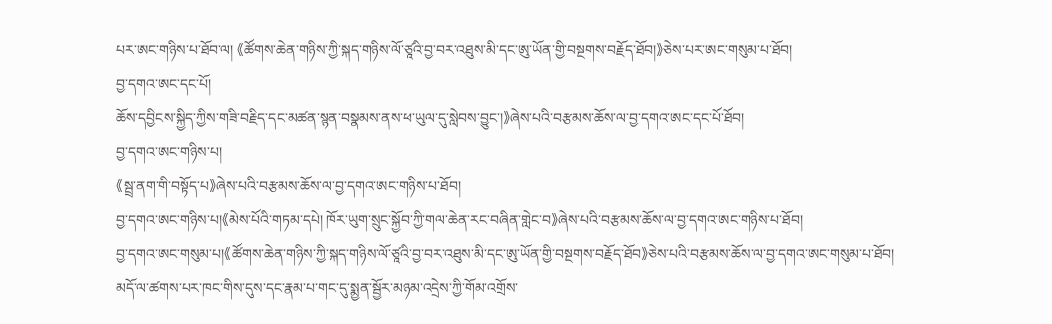པར་ཨང་གཉིས་པ་ཐོབ་ལ། 《ཚོགས་ཆེན་གཉིས་ཀྱི་སྐད་གཉིས་ལོ་ཙཱའི་བྱ་བར་འཐུས་མི་དང་ཨུ་ཡོན་གྱི་བསྔགས་བརྗོད་ཐོབ།》ཅེས་པར་ཨང་གསུམ་པ་ཐོབ།
བྱ་དགའ་ཨང་དང་པོ།
ཆོས་དབྱིངས་སྐྱིད་ཀྱིས་གཟི་བརྗིད་དང་མཚན་སྙན་བསྣམས་ནས་ཕ་ཡུལ་དུ་སླེབས་བྱུང་།》ཞེས་པའི་བརྩམས་ཆོས་ལ་བྱ་དགའ་ཨང་དང་པོ་ཐོབ།
བྱ་དགའ་ཨང་གཉིས་པ།
《སྦྲ་ནག་གི་བསྟོད་པ》ཞེས་པའི་བརྩམས་ཆོས་ལ་བྱ་དགའ་ཨང་གཉིས་པ་ཐོབ།
བྱ་དགའ་ཨང་གཉིས་པ།《མེས་པོའི་གཏམ་དཔེ། ཁོར་ཡུག་སྲུང་སྐྱོབ་ཀྱི་གལ་ཆེན་རང་བཞིན་གླེང་བ》ཞེས་པའི་བརྩམས་ཆོས་ལ་བྱ་དགའ་ཨང་གཉིས་པ་ཐོབ།
བྱ་དགའ་ཨང་གསུམ་པ།《ཚོགས་ཆེན་གཉིས་ཀྱི་སྐད་གཉིས་ལོ་ཙཱའི་བྱ་བར་འཐུས་མི་དང་ཨུ་ཡོན་གྱི་བསྔགས་བརྗོད་ཐོབ》ཅེས་པའི་བརྩམས་ཆོས་ལ་བྱ་དགའ་ཨང་གསུམ་པ་ཐོབ།
མདོ་ལ་ཚགས་པར་ཁང་གིས་དུས་དང་རྣམ་པ་གང་དུ་སྨྱན་སྦྱོར་མཉམ་འདྲེས་ཀྱི་གོམ་འགྲོས་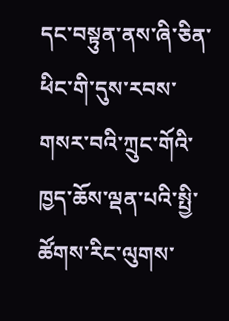དང་བསྟུན་ནས་ཞི་ཅིན་ཕིང་གི་དུས་རབས་གསར་བའི་ཀྲུང་གོའི་ཁྱད་ཆོས་ལྡན་པའི་སྤྱི་ཚོགས་རིང་ལུགས་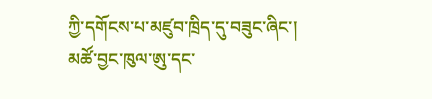ཀྱི་དགོངས་པ་མཛུབ་ཁྲིད་དུ་བཟུང་ཞིང་། མཚོ་བྱང་ཁུལ་ཨུ་དང་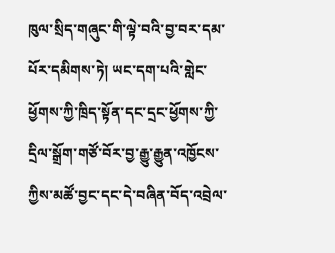ཁུལ་སྲིད་གཞུང་གི་ལྟེ་བའི་བྱ་བར་དམ་པོར་དམིགས་ཏེ། ཡང་དག་པའི་གླེང་ཕྱོགས་ཀྱི་ཁྲིད་སྟོན་དང་དྲང་ཕྱོགས་ཀྱི་དྲིལ་སྒྲོག་གཙོ་བོར་བྱ་རྒྱུ་རྒྱུན་འཁྱོངས་ཀྱིས་མཚོ་བྱང་དང་དེ་བཞིན་བོད་འབྲེལ་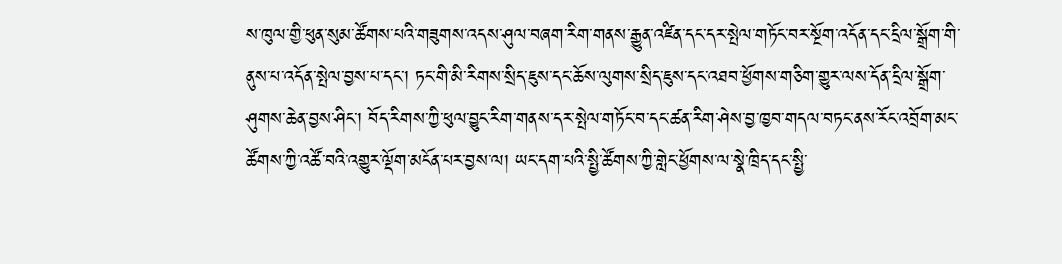ས་ཁུལ་གྱི་ཕུན་སུམ་ཚོགས་པའི་གཟུགས་འདས་ཤུལ་བཞག་རིག་གནས་རྒྱུན་འཛིན་དང་དར་སྤེལ་གཏོང་བར་སྔོག་འདོན་དང་དྲིལ་སྒྲོག་གི་ནུས་པ་འདོན་སྤེལ་བྱས་པ་དང་། ཏང་གི་མི་རིགས་སྲིད་ཇུས་དང་ཆོས་ལུགས་སྲིད་ཇུས་དང་འཐབ་ཕྱོགས་གཅིག་གྱུར་ལས་དོན་དྲིལ་སྒྲོག་ཤུགས་ཆེན་བྱས་ཤིང་། བོད་རིགས་ཀྱི་ཕུལ་བྱུང་རིག་གནས་དར་སྤེལ་གཏོང་བ་དང་ཚན་རིག་ཤེས་བྱ་ཁྱབ་གདལ་བཏང་ནས་རོང་འབྲོག་མང་ཚོགས་ཀྱི་འཚོ་བའི་འགྱུར་ལྡོག་མངོན་པར་བྱས་ལ། ཡང་དག་པའི་སྤྱི་ཚོགས་ཀྱི་གླེང་ཕྱོགས་ལ་སྣེ་ཁྲིད་དང་སྤྱི་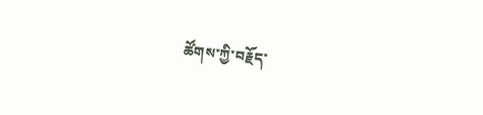ཚོགས་ཀྱི་བརྗོད་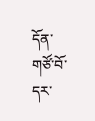དོན་གཙོ་བོ་དར་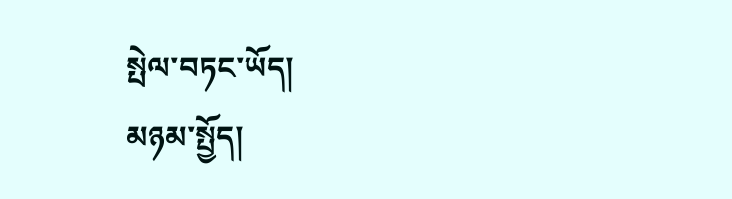སྤེལ་བཏང་ཡོད།
མཉམ་སྤྱོད།